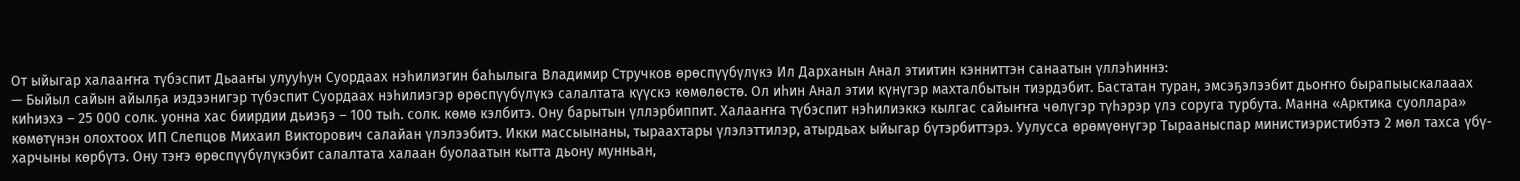От ыйыгар халааҥҥа түбэспит Дьааҥы улууһун Суордаах нэһилиэгин баһылыга Владимир Стручков өрөспүүбүлүкэ Ил Дарханын Анал этиитин кэнниттэн санаатын үллэһиннэ:
— Быйыл сайын айылҕа иэдээнигэр түбэспит Суордаах нэһилиэгэр өрөспүүбүлүкэ салалтата күүскэ көмөлөстө. Ол иһин Анал этии күнүгэр махталбытын тиэрдэбит. Бастатан туран, эмсэҕэлээбит дьоҥҥо бырапыыскалааах киһиэхэ – 25 000 солк. уонна хас биирдии дьиэҕэ – 100 тыһ. солк. көмө кэлбитэ. Ону барытын үллэрбиппит. Халааҥҥа түбэспит нэһилиэккэ кылгас сайыҥҥа чөлүгэр түһэрэр үлэ соруга турбута. Манна «Арктика суоллара» көмөтүнэн олохтоох ИП Слепцов Михаил Викторович салайан үлэлээбитэ. Икки массыынаны, тыраахтары үлэлэттилэр, атырдьах ыйыгар бүтэрбиттэрэ. Уулусса өрөмүөнүгэр Тырааныспар министиэристибэтэ 2 мөл тахса үбү-харчыны көрбүтэ. Ону тэҥэ өрөспүүбүлүкэбит салалтата халаан буолаатын кытта дьону мунньан,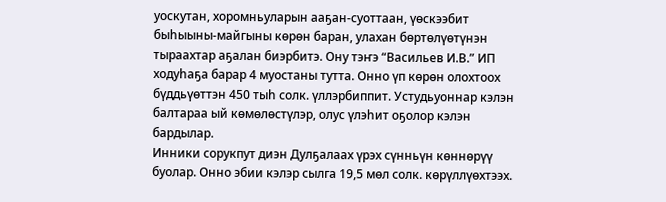уоскутан, хоромньуларын ааҕан-суоттаан, үөскээбит быһыыны-майгыны көрөн баран, улахан бөртөлүөтүнэн тыраахтар аҕалан биэрбитэ. Ону тэҥэ “Васильев И.В.” ИП ходуһаҕа барар 4 муостаны тутта. Онно үп көрөн олохтоох бүддьүөттэн 450 тыһ солк. үллэрбиппит. Устудьуоннар кэлэн балтараа ый көмөлөстүлэр, олус үлэһит оҕолор кэлэн бардылар.
Инники сорукпут диэн Дулҕалаах үрэх сүнньүн көннөрүү буолар. Онно эбии кэлэр сылга 19,5 мөл солк. көрүллүөхтээх.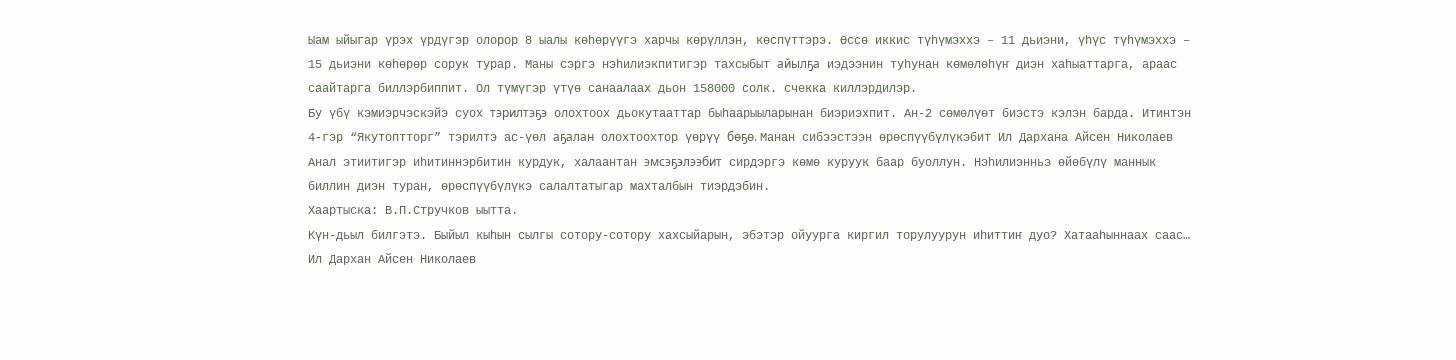Ыам ыйыгар үрэх үрдүгэр олорор 8 ыалы көһөрүүгэ харчы көрүллэн, көспүттэрэ. Өссө иккис түһүмэххэ – 11 дьиэни, үһүс түһүмэххэ – 15 дьиэни көһөрөр сорук турар. Маны сэргэ нэһилиэкпитигэр тахсыбыт айылҕа иэдээнин туһунан көмөлөһүҥ диэн хаһыаттарга, араас саайтарга биллэрбиппит. Ол түмүгэр үтүө санаалаах дьон 158000 солк. счекка киллэрдилэр.
Бу үбү кэмиэрчэскэйэ суох тэрилтэҕэ олохтоох дьокутааттар быһаарыыларынан биэриэхпит. Ан-2 сөмөлүөт биэстэ кэлэн барда. Итинтэн 4-гэр “Якутоптторг” тэрилтэ ас-үөл аҕалан олохтоохтор үөрүү бөҕө. Манан сибээстээн өрөспүүбүлүкэбит Ил Дархана Айсен Николаев Анал этиитигэр иһитиннэрбитин курдук, халаантан эмсэҕэлээбит сирдэргэ көмө куруук баар буоллун. Нэһилиэнньэ өйөбүлү маннык биллин диэн туран, өрөспүүбүлүкэ салалтатыгар махталбын тиэрдэбин.
Хаартыска: В.П.Стручков ыытта.
Күн-дьыл билгэтэ. Быйыл кыһын сылгы сотору-сотору хахсыйарын, эбэтэр ойуурга киргил торулуурун иһиттиҥ дуо? Хатааһыннаах саас…
Ил Дархан Айсен Николаев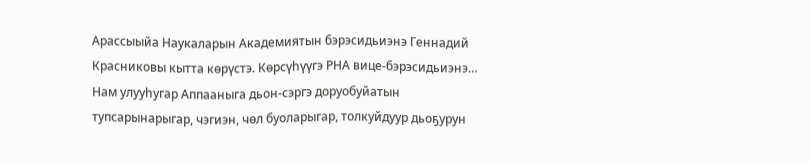Арассыыйа Наукаларын Академиятын бэрэсидьиэнэ Геннадий Красниковы кытта көрүстэ. Көрсүһүүгэ РНА вице-бэрэсидьиэнэ…
Нам улууһугар Аппааныга дьон-сэргэ доруобуйатын тупсарынарыгар, чэгиэн, чөл буоларыгар, толкуйдуур дьоҕурун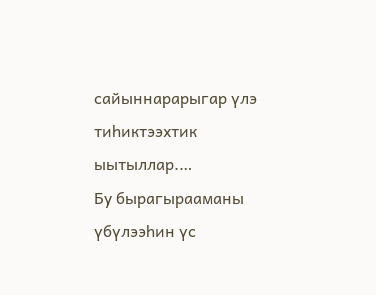сайыннарарыгар үлэ тиһиктээхтик ыытыллар.…
Бу бырагырааманы үбүлээһин үс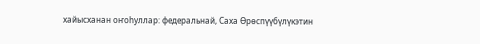хайысханан оҥоһуллар: федеральнай, Саха Өрөспүүбүлүкэтин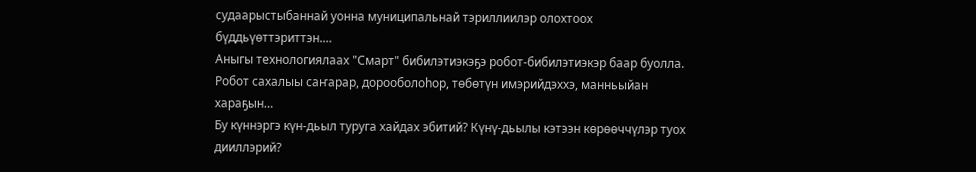судаарыстыбаннай уонна муниципальнай тэриллиилэр олохтоох бүддьүөттэриттэн.…
Аныгы технологиялаах "Смарт" бибилэтиэкэҕэ робот-бибилэтиэкэр баар буолла. Робот сахалыы саҥарар, дорооболоһор, төбөтүн имэрийдэххэ, манньыйан хараҕын…
Бу күннэргэ күн-дьыл туруга хайдах эбитий? Күнү-дьылы кэтээн көрөөччүлэр туох дииллэрий?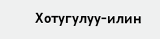Хотугулуу-илин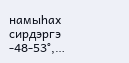намыһах сирдэргэ -48-53°,…